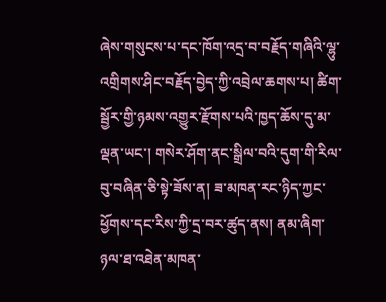ཞེས་གསུངས་པ་དང་ཁོག་འདྲ་བ་བརྗོད་གཞིའི་ལྷུ་འགྲིགས་ཤིང་བརྗོད་བྱེད་ཀྱི་འབྲེལ་ཆགས་པ། ཚིག་སྦྱོར་གྱི་ཉམས་འགྱུར་རྫོགས་པའི་ཁྱད་ཆོས་དུ་མ་ལྡན་ཡང་། གསེར་ཤོག་ནང་སྒྲིལ་བའི་དུག་གི་རིལ་བུ་བཞིན་ཅི་སྟེ་ཟོས་ན། ཟ་མཁན་རང་ཉིད་ཀྱང་ཕྱོགས་དང་རིས་ཀྱི་དྲ་བར་ཚུད་ནས། ནམ་ཞིག་ཉལ་ཐ་འཐེན་མཁན་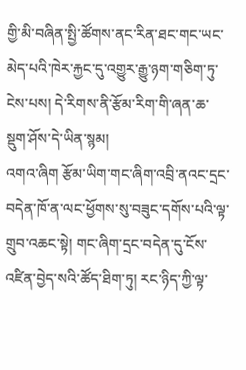གྱི་མི་བཞིན་སྤྱི་ཚོགས་ནང་རིན་ཐང་གང་ཡང་མེད་པའི་ཁེར་རྐྱང་དུ་འགྱུར་རྒྱུ་ཉག་གཅིག་ཏུ་ངེས་པས། དེ་རིགས་ནི་རྩོམ་རིག་གི་ཞན་ཆ་སྡུག་ཤོས་དེ་ཡིན་སྙམ།
འགའ་ཞིག རྩོམ་ཡིག་གང་ཞིག་འབྲི་ནའང་དྲང་བདེན་ཁོ་ན་ལང་ཕྱོགས་སུ་བཟུང་དགོས་པའི་ལྟ་གྲུབ་འཆང་སྟེ། གང་ཞིག་དྲང་བདེན་དུ་ངོས་འཛིན་བྱེད་སའི་ཚོད་ཐིག་ཏུ། རང་ཉིད་ཀྱི་ལྟ་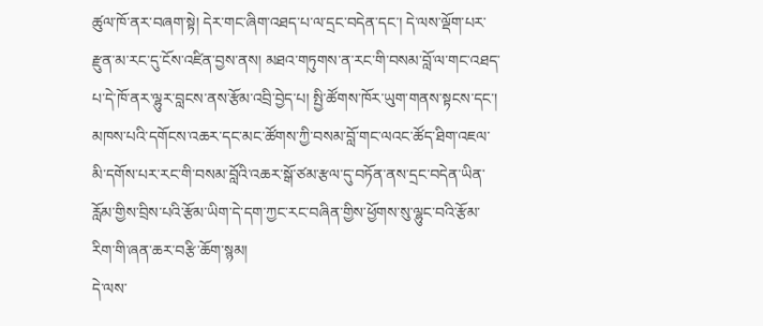ཚུལ་ཁོ་ནར་བཞག་སྟེ། དེར་གང་ཞིག་འཐད་པ་ལ་དྲང་བདེན་དང་། དེ་ལས་ལྡོག་པར་རྫུན་མ་རང་དུ་ངོས་འཛིན་བྱས་ནས། མཐའ་གཏུགས་ན་རང་གི་བསམ་བློ་ལ་གང་འཐད་པ་དེ་ཁོ་ནར་ལྷུར་བླངས་ནས་རྩོམ་འབྲི་བྱེད་པ། སྤྱི་ཚོགས་ཁོར་ཡུག་གནས་སྟངས་དང་། མཁས་པའི་དགོངས་འཆར་དང་མང་ཚོགས་ཀྱི་བསམ་བློ་གང་ལའང་ཚོད་ཐིག་འཇལ་མི་དགོས་པར་རང་གི་བསམ་བློའི་འཆར་སྒོ་ཙམ་རྩལ་དུ་བཏོན་ནས་དྲང་བདེན་ཡིན་རློམ་གྱིས་བྲིས་པའི་རྩོམ་ཡིག་དེ་དག་ཀྱང་རང་བཞིན་གྱིས་ཕྱོགས་སུ་ལྷུང་བའི་རྩོམ་རིག་གི་ཞན་ཆར་བརྩི་ཆོག་སྙམ།
དེ་ལས་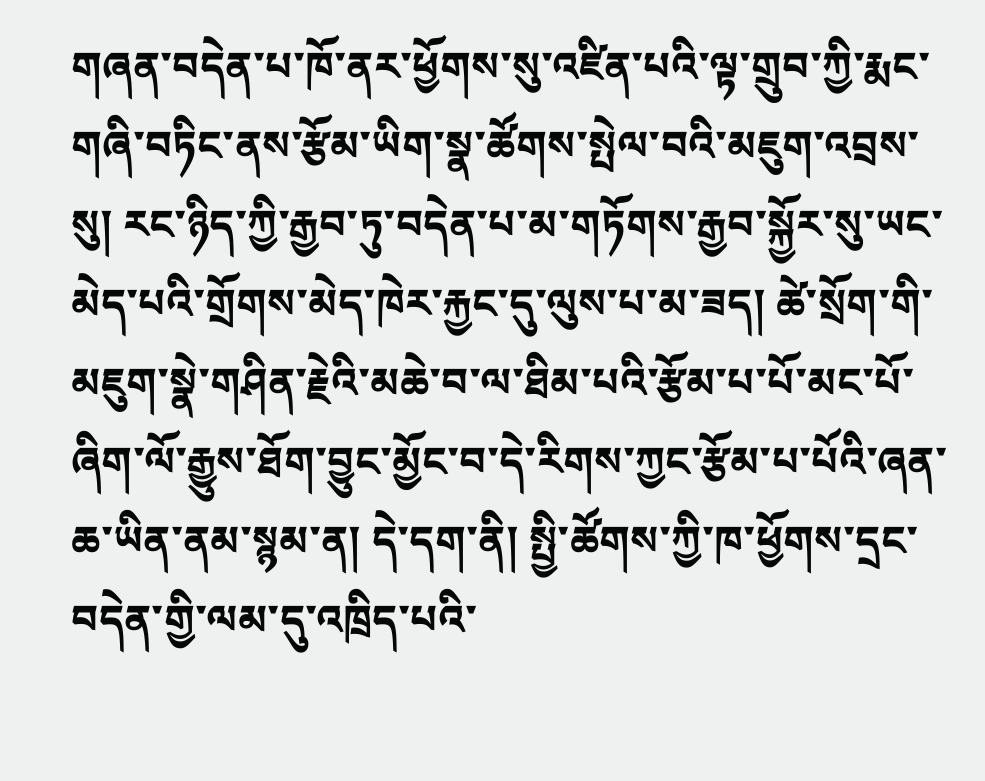གཞན་བདེན་པ་ཁོ་ནར་ཕྱོགས་སུ་འཛིན་པའི་ལྟ་གྲུབ་ཀྱི་རྨང་གཞི་བཏིང་ནས་རྩོམ་ཡིག་སྣ་ཚོགས་སྤེལ་བའི་མཇུག་འབྲས་སུ། རང་ཉིད་ཀྱི་རྒྱབ་ཏུ་བདེན་པ་མ་གཏོགས་རྒྱབ་སྐྱོར་སུ་ཡང་མེད་པའི་གྲོགས་མེད་ཁེར་རྐྱང་དུ་ལུས་པ་མ་ཟད། ཚེ་སྲོག་གི་མཇུག་སྣེ་གཤིན་རྗེའི་མཆེ་བ་ལ་ཐིམ་པའི་རྩོམ་པ་པོ་མང་པོ་ཞིག་ལོ་རྒྱུས་ཐོག་བྱུང་མྱོང་བ་དེ་རིགས་ཀྱང་རྩོམ་པ་པོའི་ཞན་ཆ་ཡིན་ནམ་སྙམ་ན། དེ་དག་ནི། སྤྱི་ཚོགས་ཀྱི་ཁ་ཕྱོགས་དྲང་བདེན་གྱི་ལམ་དུ་འཁྲིད་པའི་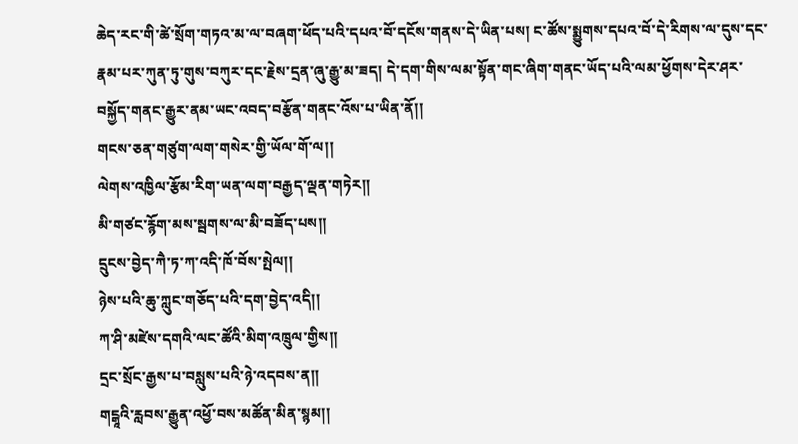ཆེད་རང་གི་ཚེ་སྲོག་གཏའ་མ་ལ་བཞག་ཕོད་པའི་དཔའ་བོ་དངོས་གནས་དེ་ཡིན་པས། ང་ཚོས་སྨྱུགས་དཔའ་བོ་དེ་རིགས་ལ་དུས་དང་རྣམ་པར་ཀུན་ཏུ་གུས་བཀུར་དང་རྗེས་དྲན་ཞུ་རྒྱུ་མ་ཟད། དེ་དག་གིས་ལམ་སྟོན་གང་ཞིག་གནང་ཡོད་པའི་ལམ་ཕྱོགས་དེར་ཤར་བསྐྱོད་གནང་རྒྱུར་ནམ་ཡང་འབད་བརྩོན་གནང་འོས་པ་ཡིན་ནོ།།
གངས་ཅན་གཙུག་ལག་གསེར་གྱི་ཡོལ་གོ་ལ།།
ལེགས་འཁྱིལ་རྩོམ་རིག་ཡན་ལག་བརྒྱད་ལྡན་གཏེར།།
མི་གཙང་རྙོག་མས་སྦགས་ལ་མི་བཟོད་པས།།
དྲུངས་བྱེད་ཀཻ་ཏ་ཀ་འདི་ཁོ་བོས་སྤེལ།།
ཉེས་པའི་ཆུ་ཀླུང་གཅོད་པའི་དག་བྱེད་འདི།།
ཀ་ཤི་མཛེས་དགའི་ལང་ཚོའི་མིག་འཁྲུལ་གྱིས།།
དྲང་སྲོང་རྒྱས་པ་བསླུས་པའི་ཉེ་འདབས་ན།།
གངྒཱའི་རླབས་རྒྱུན་འཕྱོ་བས་མཚོན་མིན་སྙམ།།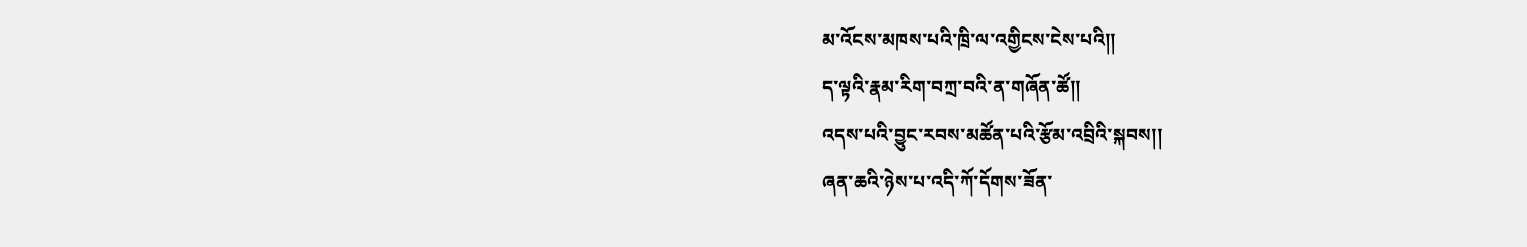མ་འོངས་མཁས་པའི་ཁྲི་ལ་འགྱིངས་ངེས་པའི།།
ད་ལྟའི་རྣམ་རིག་བཀྲ་བའི་ན་གཞོན་ཚོ།།
འདས་པའི་བྱུང་རབས་མཚོན་པའི་རྩོམ་འབྲིའི་སྐབས།།
ཞན་ཆའི་ཉེས་པ་འདི་ཀོ་དོགས་ཟོན་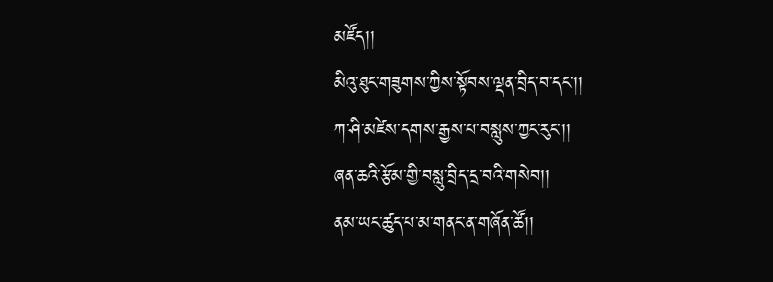མཛོད།།
མིའུ་ཐུང་གཟུགས་ཀྱིས་སྟོབས་ལྡན་བྲིད་བ་དང་།།
ཀ་ཤི་མཛེས་དགས་རྒྱས་པ་བསླུས་ཀྱང་རུང་།།
ཞན་ཆའི་རྩོམ་གྱི་བསླུ་བྲིད་དྲ་བའི་གསེབ།།
ནམ་ཡང་ཚུད་པ་མ་གནང་ན་གཞོན་ཚོ།།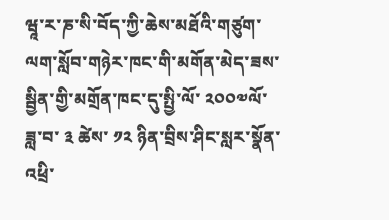ཝཱ་ར་ཎ་སི་བོད་ཀྱི་ཆེས་མཐོའི་གཙུག་ལག་སློབ་གཉེར་ཁང་གི་མགོན་མེད་ཟས་སྦྱིན་གྱི་མགྲོན་ཁང་དུ་སྤྱི་ལོ་ ༢༠༠༧ལོ་ ཟླ་བ་ ༣ ཚེས་ ༡༢ ཉིན་བྲིས་ཤིང་སླར་སྣོན་འཕྲི་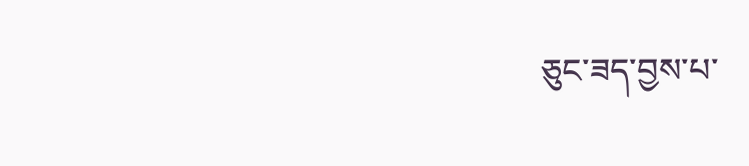ཅུང་ཟད་བྱས་པ་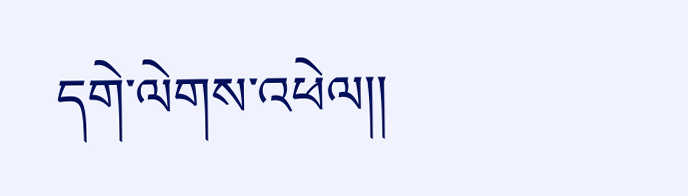དགེ་ལེགས་འཕེལ།།